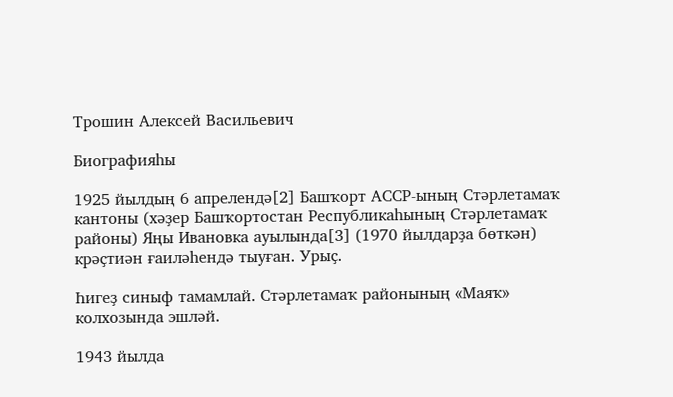Трошин Алексей Васильевич

Биографияһы

1925 йылдың 6 апрелендә[2] Башҡорт АССР‑ының Стәрлетамаҡ кантоны (хәҙер Башҡортостан Республикаһының Стәрлетамаҡ районы) Яңы Ивановка ауылында[3] (1970 йылдарҙа бөткән) крәҫтиән ғаиләһендә тыуған. Урыҫ.

Һигеҙ синыф тамамлай. Стәрлетамаҡ районының «Маяҡ» колхозында эшләй.

1943 йылда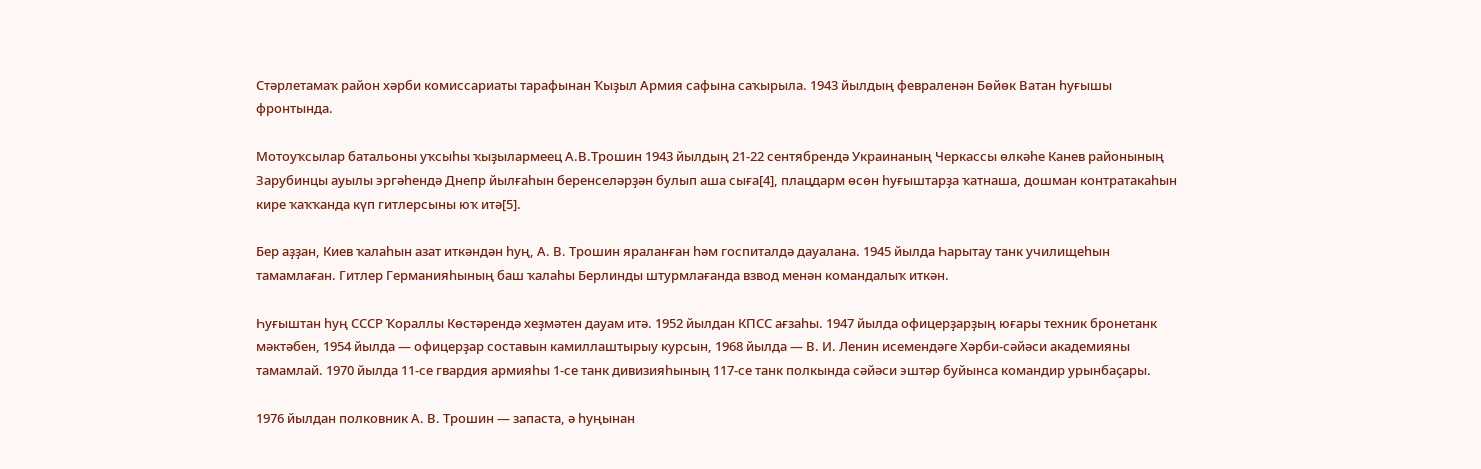Стәрлетамаҡ район хәрби комиссариаты тарафынан Ҡыҙыл Армия сафына саҡырыла. 1943 йылдың февраленән Бөйөк Ватан һуғышы фронтында.

Мотоуҡсылар батальоны уҡсыһы ҡыҙылармеец А.В.Трошин 1943 йылдың 21-22 сентябрендә Украинаның Черкассы өлкәһе Канев районының Зарубинцы ауылы эргәһендә Днепр йылғаһын беренселәрҙән булып аша сыға[4], плацдарм өсөн һуғыштарҙа ҡатнаша, дошман контратакаһын кире ҡаҡҡанда күп гитлерсыны юҡ итә[5].

Бер аҙҙан, Киев ҡалаһын азат иткәндән һуң, А. В. Трошин яраланған һәм госпиталдә дауалана. 1945 йылда Һарытау танк училищеһын тамамлаған. Гитлер Германияһының баш ҡалаһы Берлинды штурмлағанда взвод менән командалыҡ иткән.

Һуғыштан һуң СССР Ҡораллы Көстәрендә хеҙмәтен дауам итә. 1952 йылдан КПСС ағзаһы. 1947 йылда офицерҙарҙың юғары техник бронетанк мәктәбен, 1954 йылда — офицерҙар составын камиллаштырыу курсын, 1968 йылда — В. И. Ленин исемендәге Хәрби-сәйәси академияны тамамлай. 1970 йылда 11-се гвардия армияһы 1-се танк дивизияһының 117-се танк полкында сәйәси эштәр буйынса командир урынбаҫары.

1976 йылдан полковник А. В. Трошин — запаста, ә һуңынан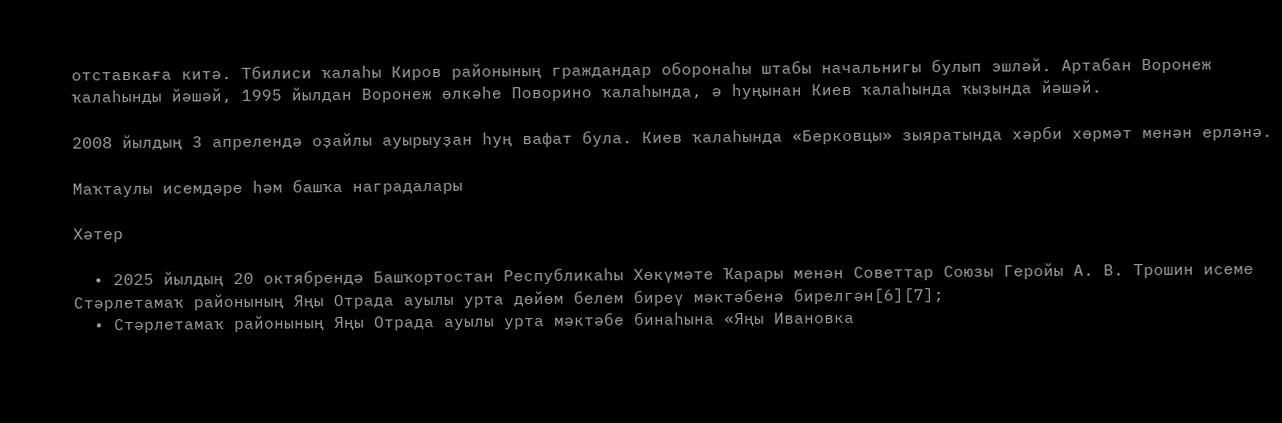отставкаға китә. Тбилиси ҡалаһы Киров районының граждандар оборонаһы штабы начальнигы булып эшләй. Артабан Воронеж ҡалаһынды йәшәй, 1995 йылдан Воронеж өлкәһе Поворино ҡалаһында, ә һуңынан Киев ҡалаһында ҡыҙында йәшәй.

2008 йылдың 3 апрелендә оҙайлы ауырыуҙан һуң вафат була. Киев ҡалаһында «Берковцы» зыяратында хәрби хөрмәт менән ерләнә.

Маҡтаулы исемдәре һәм башҡа наградалары

Хәтер

  • 2025 йылдың 20 октябрендә Башҡортостан Республикаһы Хөкүмәте Ҡарары менән Советтар Союзы Геройы А. В. Трошин исеме Стәрлетамаҡ районының Яңы Отрада ауылы урта дөйөм белем биреү мәктәбенә бирелгән[6][7];
  • Стәрлетамаҡ районының Яңы Отрада ауылы урта мәктәбе бинаһына «Яңы Ивановка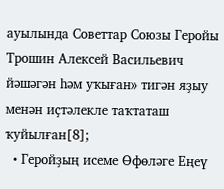ауылында Советтар Союзы Геройы Трошин Алексей Васильевич йәшәгән һәм уҡыған» тигән яҙыу менән иҫтәлекле таҡтаташ ҡуйылған[8];
  • Геройҙың исеме Өфөләге Еңеү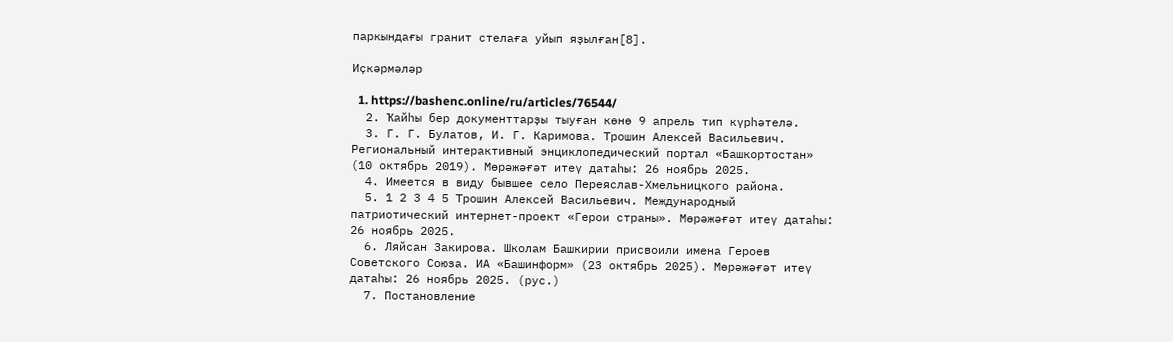паркындағы гранит стелаға уйып яҙылған[8].

Иҫкәрмәләр

  1. https://bashenc.online/ru/articles/76544/
  2. Ҡайһы бер документтарҙы тыуған көнө 9 апрель тип күрһәтелә.
  3. Г. Г. Булатов, И. Г. Каримова. Трошин Алексей Васильевич. Региональный интерактивный энциклопедический портал «Башкортостан» (10 октябрь 2019). Мөрәжәғәт итеү датаһы: 26 ноябрь 2025.
  4. Имеется в виду бывшее село Переяслав-Хмельницкого района.
  5. 1 2 3 4 5 Трошин Алексей Васильевич. Международный патриотический интернет-проект «Герои страны». Мөрәжәғәт итеү датаһы: 26 ноябрь 2025.
  6. Ляйсан Закирова. Школам Башкирии присвоили имена Героев Советского Союза. ИА «Башинформ» (23 октябрь 2025). Мөрәжәғәт итеү датаһы: 26 ноябрь 2025. (рус.)
  7. Постановление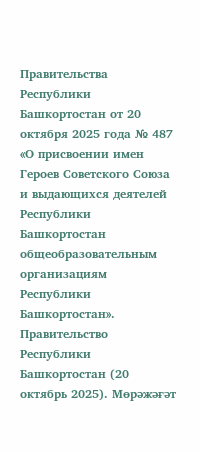Правительства Республики Башкортостан от 20 октября 2025 года № 487 «О присвоении имен Героев Советского Союза и выдающихся деятелей Республики Башкортостан общеобразовательным организациям Республики Башкортостан». Правительство Республики Башкортостан (20 октябрь 2025). Мөрәжәғәт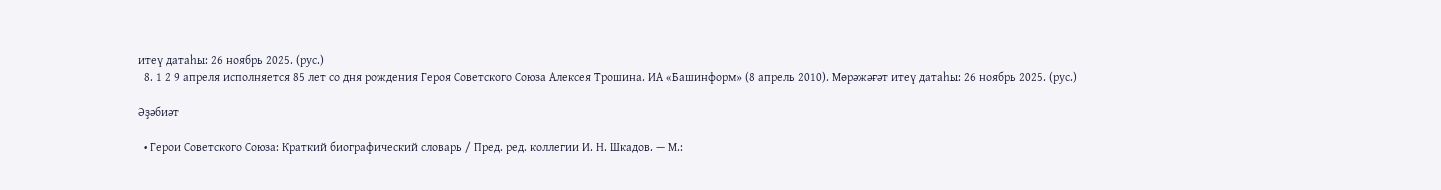итеү датаһы: 26 ноябрь 2025. (рус.)
  8. 1 2 9 апреля исполняется 85 лет со дня рождения Героя Советского Союза Алексея Трошина. ИА «Башинформ» (8 апрель 2010). Мөрәжәғәт итеү датаһы: 26 ноябрь 2025. (рус.)

Әҙәбиәт

  • Герои Советского Союза: Краткий биографический словарь / Пред. ред. коллегии И. Н. Шкадов. — М.: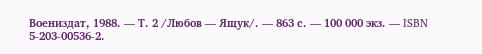Воениздат, 1988. — Т. 2 /Любов — Ящук/. — 863 с. — 100 000 экз. — ISBN 5-203-00536-2.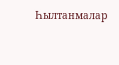Һылтанмалар